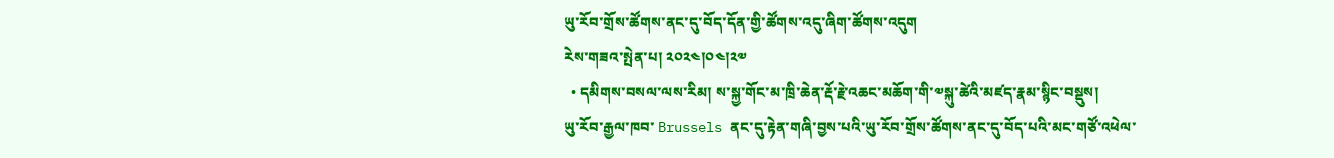ཡུ་རོབ་གྲོས་ཚོགས་ནང་དུ་བོད་དོན་གྱི་ཚོགས་འདུ་ཞིག་ཚོགས་འདུག
རེས་གཟའ་སྤེན་པ། ༢༠༢༤།༠༤།༢༧
  • དམིགས་བསལ་ལས་རིམ། ས་སྐྱ་གོང་མ་ཁྲི་ཆེན་རྡོ་རྗེ་འཆང་མཆོག་གི་༧སྐུ་ཚེའི་མཛད་རྣམ་སྙིང་བསྡུས།
ཡུ་རོབ་རྒྱལ་ཁབ་ Brussels ནང་དུ་རྟེན་གཞི་བྱས་པའི་ཡུ་རོབ་གྲོས་ཚོགས་ནང་དུ་བོད་པའི་མང་གཙོ་འཕེལ་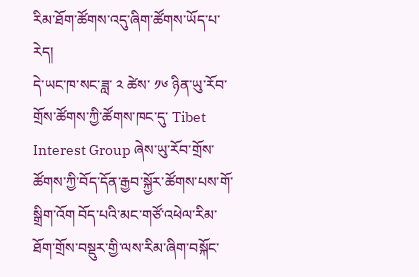རིམ་ཐོག་ཚོགས་འདུ་ཞིག་ཚོགས་ཡོད་པ་རེད།
དེ་ཡང་ཁ་སང་ཟླ་ ༢ ཚེས་ ༡༦ ཉིན་ཡུ་རོབ་གྲོས་ཚོགས་ཀྱི་ཚོགས་ཁང་དུ་ Tibet Interest Group ཞེས་ཡུ་རོབ་གྲོས་ཚོགས་ཀྱི་བོད་དོན་རྒྱབ་སྐྱོར་ཚོགས་པས་གོ་སྒྲིག་འོག བོད་པའི་མང་གཙོ་འཕེལ་རིམ་ཐོག་གྲོས་བསྡུར་གྱི་ལས་རིམ་ཞིག་བསྐོང་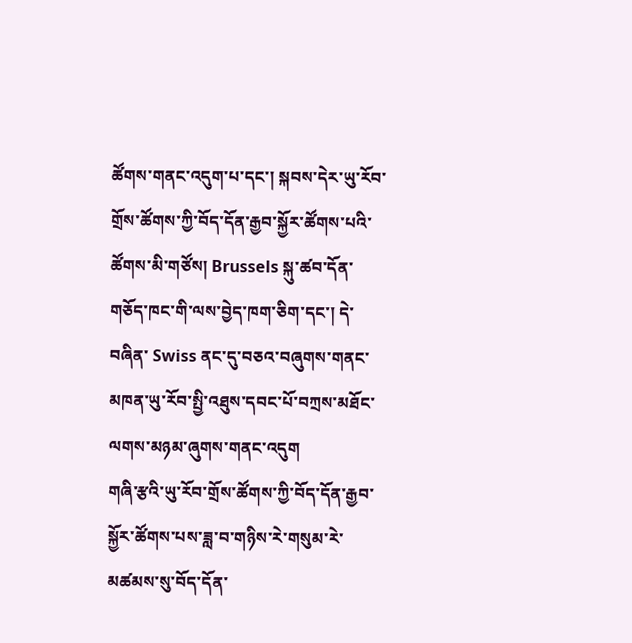ཚོགས་གནང་འདུག་པ་དང་། སྐབས་དེར་ཡུ་རོབ་གྲོས་ཚོགས་ཀྱི་བོད་དོན་རྒྱབ་སྐྱོར་ཚོགས་པའི་ཚོགས་མི་གཙོས། Brussels སྐུ་ཚབ་དོན་གཅོད་ཁང་གི་ལས་བྱེད་ཁག་ཅིག་དང་། དེ་བཞིན་ Swiss ནང་དུ་བཅའ་བཞུགས་གནང་མཁན་ཡུ་རོབ་སྤྱི་འཐུས་དབང་པོ་བཀྲས་མཐོང་ལགས་མཉམ་ཞུགས་གནང་འདུག
གཞི་རྩའི་ཡུ་རོབ་གྲོས་ཚོགས་ཀྱི་བོད་དོན་རྒྱབ་སྐྱོར་ཚོགས་པས་ཟླ་བ་གཉིས་རེ་གསུམ་རེ་མཚམས་སུ་བོད་དོན་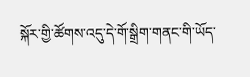སྐོར་གྱི་ཚོགས་འདུ་དེ་གོ་སྒྲིག་གནང་གི་ཡོད་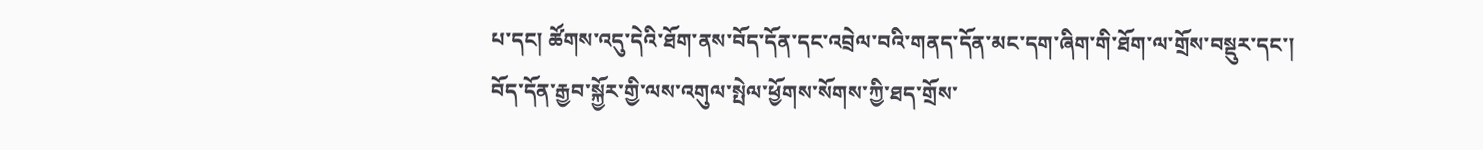པ་དང། ཚོགས་འདུ་དེའི་ཐོག་ནས་བོད་དོན་དང་འབྲེལ་བའི་གནད་དོན་མང་དག་ཞིག་གི་ཐོག་ལ་གྲོས་བསྡུར་དང་། བོད་དོན་རྒྱབ་སྐྱོར་གྱི་ལས་འགུལ་སྤེལ་ཕྱོགས་སོགས་ཀྱི་ཐད་གྲོས་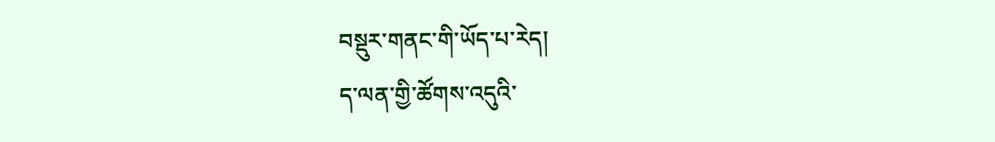བསྡུར་གནང་གི་ཡོད་པ་རེད།
ད་ལན་གྱི་ཚོགས་འདུའི་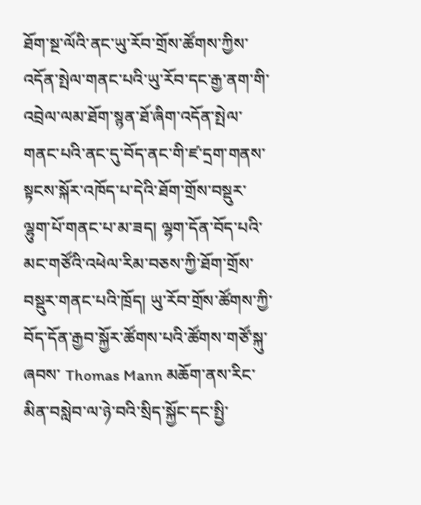ཐོག་སྔ་ལོའི་ནང་ཡུ་རོབ་གྲོས་ཚོགས་ཀྱིས་འདོན་སྤེལ་གནང་པའི་ཡུ་རོབ་དང་རྒྱ་ནག་གི་འབྲེལ་ལམ་ཐོག་སྙན་ཐོ་ཞིག་འདོན་སྤེལ་གནང་པའི་ནང་དུ་བོད་ནང་གི་ཛ་དྲག་གནས་སྟངས་སྐོར་འཁོད་པ་དེའི་ཐོག་གྲོས་བསྡུར་ལྷུག་པོ་གནང་པ་མ་ཟད། ལྷག་དོན་བོད་པའི་མང་གཙོའི་འཕེལ་རིམ་བཅས་ཀྱི་ཐོག་གྲོས་བསྡུར་གནང་པའི་ཁྲོད། ཡུ་རོབ་གྲོས་ཚོགས་ཀྱི་བོད་དོན་རྒྱབ་སྐྱོར་ཚོགས་པའི་ཚོགས་གཙོ་སྐུ་ཞབས་ Thomas Mann མཆོག་ནས་རིང་མིན་བསླེབ་ལ་ཉེ་བའི་སྲིད་སྐྱོང་དང་སྤྱི་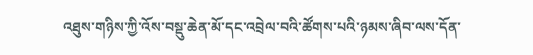འཐུས་གཉིས་ཀྱི་འོས་བསྡུ་ཆེན་མོ་དང་འབྲེལ་བའི་ཚོགས་པའི་ཉམས་ཞིབ་ལས་དོན་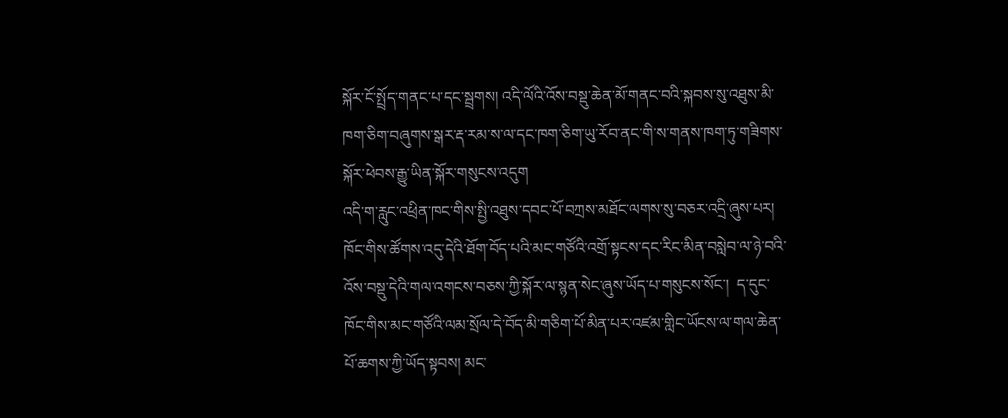སྐོར་ངོ་སྤྲོད་གནང་པ་དང་སྦྲགས། འདི་ལོའི་འོས་བསྡུ་ཆེན་མོ་གནང་བའི་སྐབས་སུ་འཐུས་མི་ཁག་ཅིག་བཞུགས་སྒར་རྡ་རམ་ས་ལ་དང་ཁག་ཅིག་ཡུ་རོབ་ནང་གི་ས་གནས་ཁག་ཏུ་གཟིགས་སྐོར་ཕེབས་རྒྱུ་ཡིན་སྐོར་གསུངས་འདུག
འདི་ག་རླུང་འཕྲིན་ཁང་གིས་སྤྱི་འཐུས་དབང་པོ་བཀྲས་མཐོང་ལགས་སུ་བཅར་འདྲི་ཞུས་པར། ཁོང་གིས་ཚོགས་འདུ་དེའི་ཐོག་བོད་པའི་མང་གཙོའི་འགྲོ་སྟངས་དང་རིང་མིན་བསླེབ་ལ་ཉེ་བའི་འོས་བསྡུ་དེའི་གལ་འགངས་བཅས་ཀྱི་སྐོར་ལ་སྙན་སེང་ཞུས་ཡོད་པ་གསུངས་སོང་།  ད་དུང་ཁོང་གིས་མང་གཙོའི་ལམ་སྲོལ་དེ་བོད་མི་གཅིག་པོ་མིན་པར་འཛམ་གླིང་ཡོངས་ལ་གལ་ཆེན་པོ་ཆགས་ཀྱི་ཡོད་སྟབས། མང་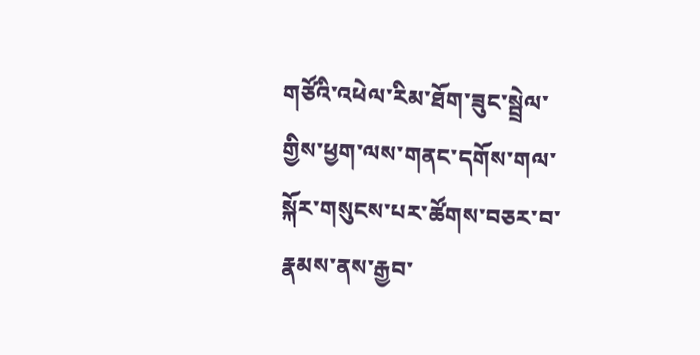གཙོའི་འཕེལ་རིམ་ཐོག་ཟུང་སྦྲེལ་གྱིས་ཕྱག་ལས་གནང་དགོས་གལ་སྐོར་གསུངས་པར་ཚོགས་བཅར་བ་རྣམས་ནས་རྒྱབ་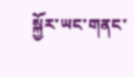སྐྱོར་ཡང་གནང་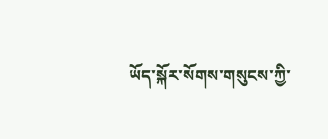ཡོད་སྐོར་སོགས་གསུངས་ཀྱི་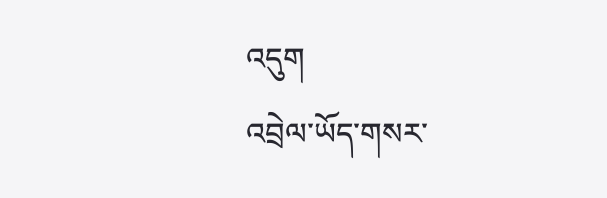འདུག
འབྲེལ་ཡོད་གསར་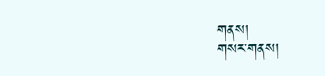གནས།
གསར་གནས།